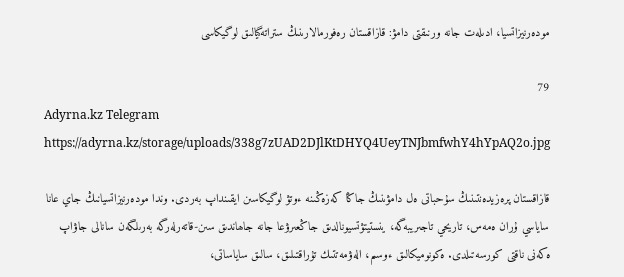مودەرنيزاتسيا، ادىلەت جانە ورنىقتى دامۋ: قازاقستان رەفورمالارىنىڭ ستراتەگيالىق لوگيكاسى

79
Adyrna.kz Telegram
https://adyrna.kz/storage/uploads/338g7zUAD2DJlKtDHYQ4UeyTNJbmfwhY4hYpAQ2o.jpg

قازاقستان پرەزيدەنتىنىڭ سۇحباتى ەل دامۋىنىڭ جاڭا كەزەڭىنە ءوتۋ لوگيكاسىن ايقىنداپ بەردى. وندا مودەرنيزاتسيانىڭ جاي عانا ساياسي ۇران ەمەس، تاريحي تاجىريبەگە، ينستيتۋتسيونالدىق جاڭعىرۋعا جانە جاھاندىق سىن-قاتەرلەرگە بەرىلگەن سانالى جاۋاپ ەكەنى ناقتى كورسەتىلدى. ەكونوميكالىق ءوسىم، الەۋمەتتىك تۇراقتىلىق، سالىق ساياساتى،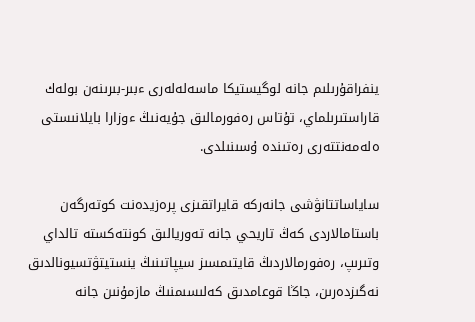ينفراقۇرىلىم جانە لوگيستيكا ماسەلەلەرى ءبىر-بىرىنەن بولەك قاراستىرىلماي، تۇتاس رەفورمالىق جۇيەنىڭ ءوزارا بايلانىستى ەلەمەنتتەرى رەتىندە ۇسىنىلدى.

ساياساتتانۋشى جانەركە قايراتقىزى پرەزيدەنت كوتەرگەن باستامالاردى كەڭ تاريحي جانە تەوريالىق كونتەكستە تالداي وتىرىپ، رەفورمالاردىڭ قايتىمسىز سيپاتىنىڭ ينستيتۋتسيونالدىق نەگىزدەرىن، جاڭا قوعامدىق كەلىسىمنىڭ مازمۇنىن جانە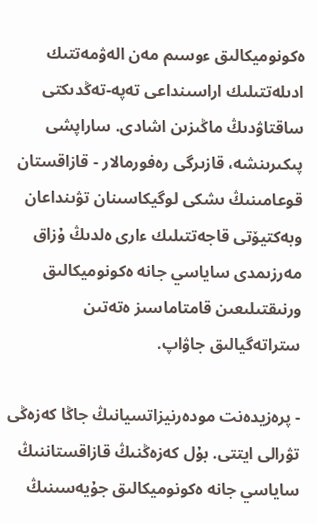ەكونوميكالىق ءوسىم مەن الەۋمەتتىك ادىلەتتىلىك اراسىنداعى تەپە-تەڭدىكتى ساقتاۋدىڭ ماڭىزىن اشادى. ساراپشى پىكىرىنشە، قازىرگى رەفورمالار - قازاقستان قوعامىنىڭ ىشكى لوگيكاسىنان تۋىنداعان وبەكتيۆتى قاجەتتىلىك ءارى ەلدىڭ ۇزاق مەرزىمدى ساياسي جانە ەكونوميكالىق ورنىقتىلىعىن قامتاماسىز ەتەتىن ستراتەگيالىق جاۋاپ.

- پرەزيدەنت مودەرنيزاتسيانىڭ جاڭا كەزەڭى تۋرالى ايتتى. بۇل كەزەڭنىڭ قازاقستاننىڭ ساياسي جانە ەكونوميكالىق جۇيەسىنىڭ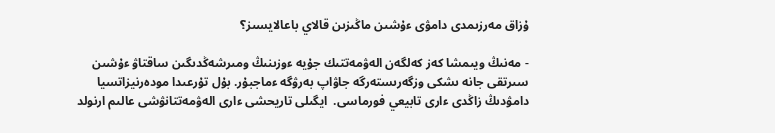ۇزاق مەرزىمدى دامۋى ءۇشىن ماڭىزىن قالاي باعالايسىز؟

- مەنىڭ ويىمشا كەز كەلگەن الەۋمەتتىك جۇيە ءوزىنىڭ ومىرشەڭدىگىن ساقتاۋ ءۇشىن سىرتقى جانە ىشكى وزگەرىستەرگە جاۋاپ بەرۋگە ءماجبۇر. بۇل تۇرعىدا مودەرنيزاتسيا دامۋدىڭ زاڭدى ءارى تابيعي فورماسى.  ايگىلى تاريحشى ءارى الەۋمەتتانۋشى عالىم ارنولد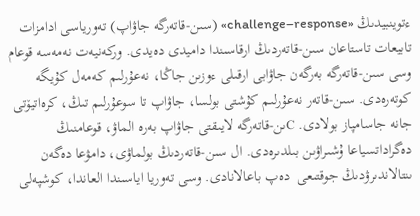ءتوينبيدىڭ «challenge–response» (سىن-قاتەرگە جاۋاپ) تەورياسى ادامزات تابيعات تاستاعان سىن-قاتەردىڭ ارقاسىندا داميدى دەيدى. وركەنيەت نەمەسە قوعام وسى سىن-قاتەرگە بەرگەن جاۋابى ارقىلى ءوزىن جاڭا، نەعۇرلىم كەمەل كۇيگە كوتەرەدى. سىن-قاتەر نەعۇرلىم كۇشتى بولسا، جاۋاپ تا سوعۇرلىم تىڭ، كرەاتيۆتى جانە جاسامپاز بولادى. Cىن-قاتەرگە لايىقتى جاۋاپ بەرە الماۋ، قوعامنىڭ دەگراداتسياعا ۇشىراۋىن بىلدىرەدى. ال سىن-قاتەردىڭ بولماۋى، دامۋعا دەگەن ىنتالاندىرۋدىڭ جوقتىعى  دەپ باعالانادى. وسى تەوريا اياسىندا العاندا، كوشپەلى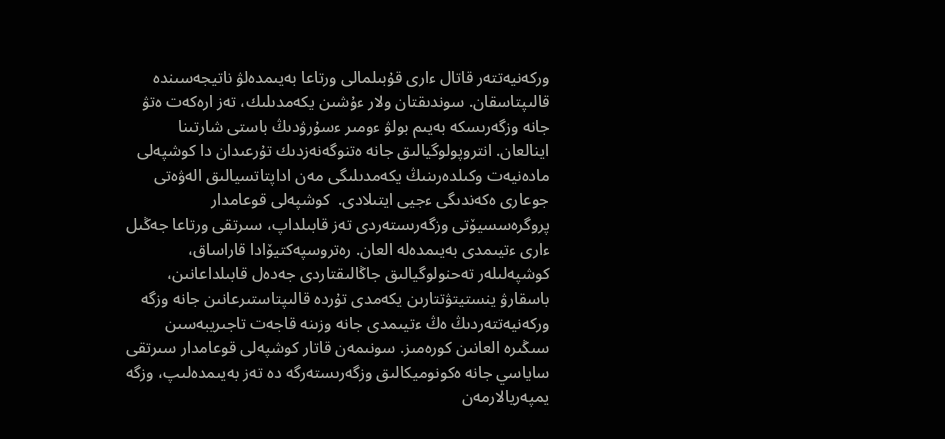وركەنيەتتەر قاتال ءارى قۇبىلمالى ورتاعا بەيىمدەلۋ ناتيجەسىندە قالىپتاسقان. سوندىقتان ولار ءۇشىن يكەمدىلىك، تەز ارەكەت ەتۋ جانە وزگەرىسكە بەيىم بولۋ ءومىر ءسۇرۋدىڭ باستى شارتىنا اينالعان. انتروپولوگيالىق جانە ەتنوگەنەزدىك تۇرعىدان دا كوشپەلى مادەنيەت وكىلدەرىنىڭ يكەمدىلىگى مەن اداپتاتسيالىق الەۋەتى جوعارى ەكەندىگى ءجيى ايتىلادى.  كوشپەلى قوعامدار پروگرەسسيۆتى وزگەرىستەردى تەز قابىلداپ، سىرتقى ورتاعا جەڭىل ءارى ءتيىمدى بەيىمدەلە العان. رەتروسپەكتيۆادا قاراساق، كوشپەلىلەر تەحنولوگيالىق جاڭالىقتاردى جەدەل قابىلداعانىن، باسقارۋ ينستيتۋتتارىن يكەمدى تۇردە قالىپتاستىرعانىن جانە وزگە وركەنيەتتەردىڭ ەڭ ءتيىمدى جانە وزىنە قاجەت تاجىريبەسىن سىڭىرە العانىن كورەمىز. سونىمەن قاتار كوشپەلى قوعامدار سىرتقى ساياسي جانە ەكونوميكالىق وزگەرىستەرگە دە تەز بەيىمدەلىپ، وزگە يمپەريالارمەن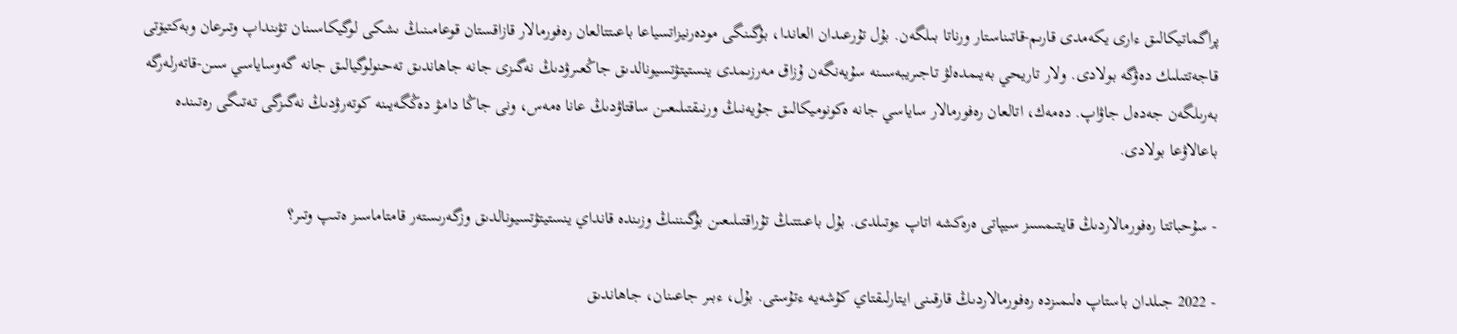پراگماتيكالىق ءارى يكەمدى قارىم-قاتىناستار ورناتا بىلگەن. بۇل تۇرعىدان العاندا، بۇگىنگى مودەرنيزاتسياعا باعىتتالعان رەفورمالار قازاقستان قوعامىنىڭ ىشكى لوگيكاسىنان تۋىنداپ وتىرعان وبەكتيۆتى قاجەتتىلىك دەۋگە بولادى. ولار تاريحي بەيىمدەلۋ تاجىريبەسىنە سۇيەنگەن ۇزاق مەرزىمدى ينستيتۋتسيونالدىق جاڭعىرۋدىڭ نەگىزى جانە جاھاندىق تەحنولوگيالىق جانە گەوساياسي سىن-قاتەرلەرگە بەرىلگەن جەدەل جاۋاپ. دەمەك، اتالعان رەفورمالار ساياسي جانە ەكونوميكالىق جۇيەنىڭ ورنىقتىلىعىن ساقتاۋدىڭ عانا ەمەس، ونى جاڭا دامۋ دەڭگەيىنە كوتەرۋدىڭ نەگىزگى تەتىگى رەتىندە باعالاۋعا بولادى.

- سۇحباتتا رەفورمالاردىڭ قايتىمسىز سيپاتى ەرەكشە اتاپ ءوتىلدى. بۇل باعىتتىڭ تۇراقتىلىعىن بۇگىننىڭ وزىندە قانداي ينستيتۋتسيونالدىق وزگەرىستەر قامتاماسىز ەتىپ وتىر؟

- 2022 جىلدان باستاپ ەلىمىزدە رەفورمالاردىڭ قارقىنى ايتارلىقتاي كۇشەيە ءتۇستى. بۇل، ءبىر جاعىنان، جاھاندىق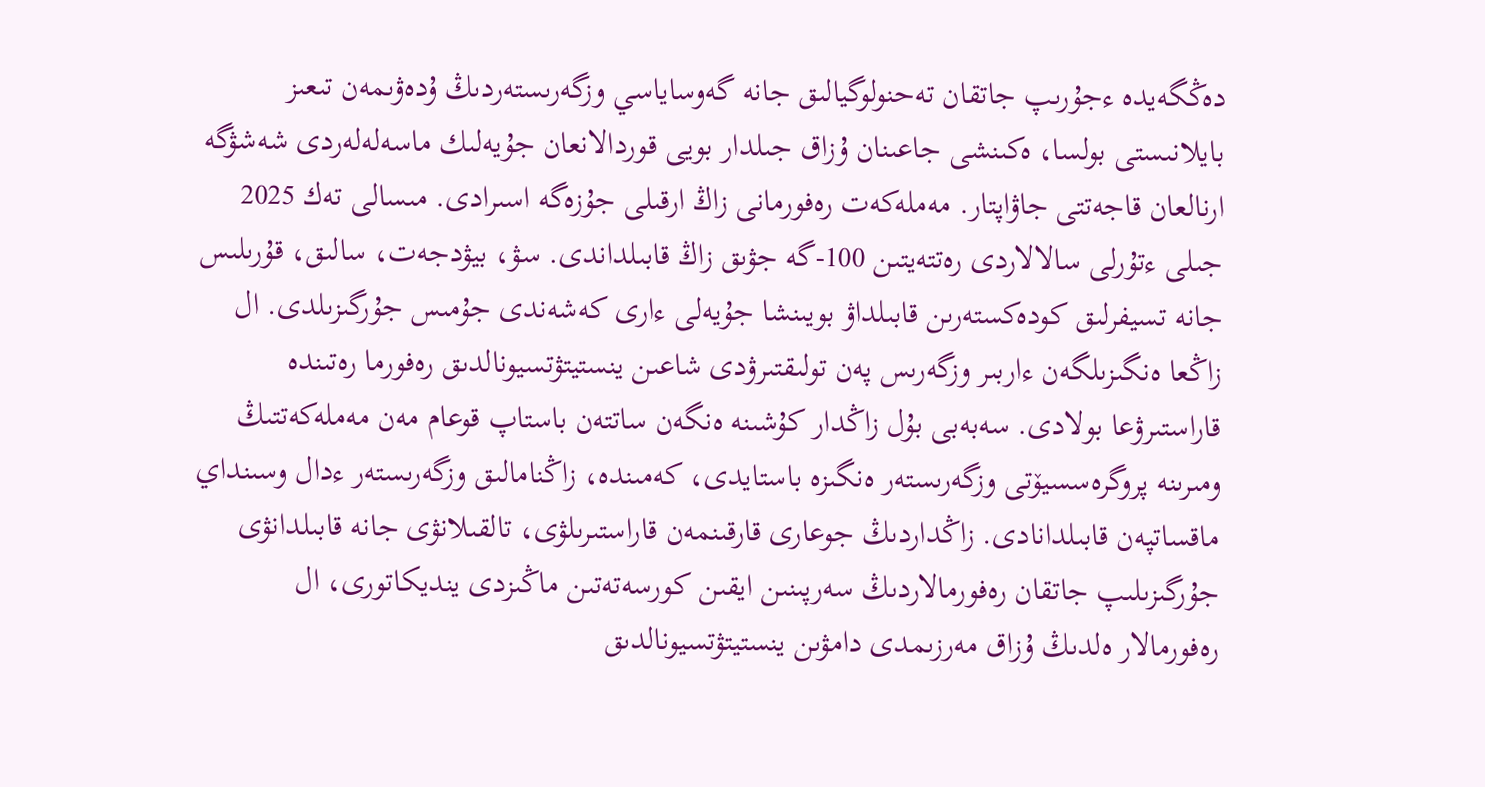دەڭگەيدە ءجۇرىپ جاتقان تەحنولوگيالىق جانە گەوساياسي وزگەرىستەردىڭ ۇدەۋىمەن تىعىز بايلانىستى بولسا، ەكىنشى جاعىنان ۇزاق جىلدار بويى قوردالانعان جۇيەلىك ماسەلەلەردى شەشۋگە ارنالعان قاجەتتى جاۋاپتار. مەملەكەت رەفورمانى زاڭ ارقىلى جۇزەگە اسىرادى. مىسالى تەك 2025 جىلى ءتۇرلى سالالاردى رەتتەيتىن 100-گە جۋىق زاڭ قابىلداندى. سۋ، بيۋدجەت، سالىق، قۇرىلىس جانە تسيفرلىق كودەكستەرىن قابىلداۋ بويىنشا جۇيەلى ءارى كەشەندى جۇمىس جۇرگىزىلدى. ال زاڭعا ەنگىزىلگەن ءاربىر وزگەرىس پەن تولىقتىرۋدى شاعىن ينستيتۋتسيونالدىق رەفورما رەتىندە قاراستىرۋعا بولادى. سەبەبى بۇل زاڭدار كۇشىنە ەنگەن ساتتەن باستاپ قوعام مەن مەملەكەتتىڭ ومىرىنە پروگرەسسيۆتى وزگەرىستەر ەنگىزە باستايدى، كەمىندە، زاڭنامالىق وزگەرىستەر ءدال وسىنداي ماقساتپەن قابىلدانادى. زاڭداردىڭ جوعارى قارقىنمەن قاراستىرىلۋى، تالقىلانۋى جانە قابىلدانۋى جۇرگىزىلىپ جاتقان رەفورمالاردىڭ سەرپىنىن ايقىن كورسەتەتىن ماڭىزدى ينديكاتورى، ال رەفورمالار ەلدىڭ ۇزاق مەرزىمدى دامۋىن ينستيتۋتسيونالدىق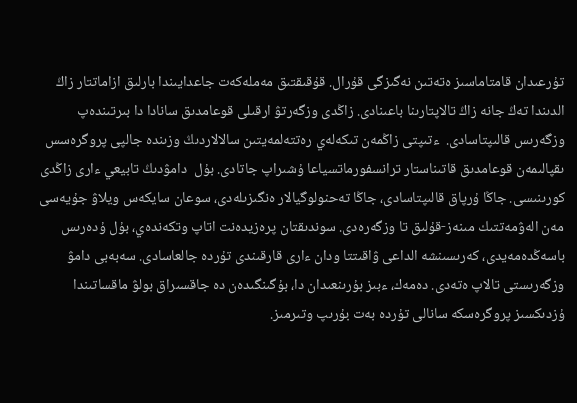تۇرعىدان قامتاماسىز ەتەتىن نەگىزگى قۇرال. قۇقىقتىق مەملەكەت جاعدايىندا بارلىق ازاماتتار زاڭ الدىندا تەڭ جانە زاڭ تالاپتارىنا باعىنادى. زاڭدى وزگەرتۋ ارقىلى قوعامدىق سانادا دا بىرتىندەپ وزگەرىس قالىپتاسادى.  ءتىپتى زاڭمەن تىكەلەي رەتتەلمەيتىن سالالاردىڭ وزىندە جالپى پروگرەسس ىقپالىمەن قوعامدىق قاتىناستار ترانسفورماتسياعا ۇشىراپ جاتادى. بۇل  دامۋدىڭ تابيعي ءارى زاڭدى كورىنىسى. جاڭا ۇرپاق قالىپتاسادى، جاڭا تەحنولوگيالار ەنگىزىلەدى، سوعان سايكەس ويلاۋ جۇيەسى مەن الەۋمەتتىك مىنەز-قۇلىق تا وزگەرەدى. سوندىقتان پرەزيدەنت اتاپ وتكەندەي، بۇل ۇدەرىس باسەڭدەمەيدى، كەرىسىنشە الداعى ۋاقىتتا ودان ءارى قارقىندى تۇردە جالعاسادى. سەبەبى دامۋ وزگەرىستى تالاپ ەتەدى. دەمەك، ءبىز بۇرىنعىدان دا، بۇگىنگىدەن دە جاقسىراق بولۋ ماقساتىندا ۇزدىكسىز پروگرەسكە سانالى تۇردە بەت بۇرىپ وتىرمىز.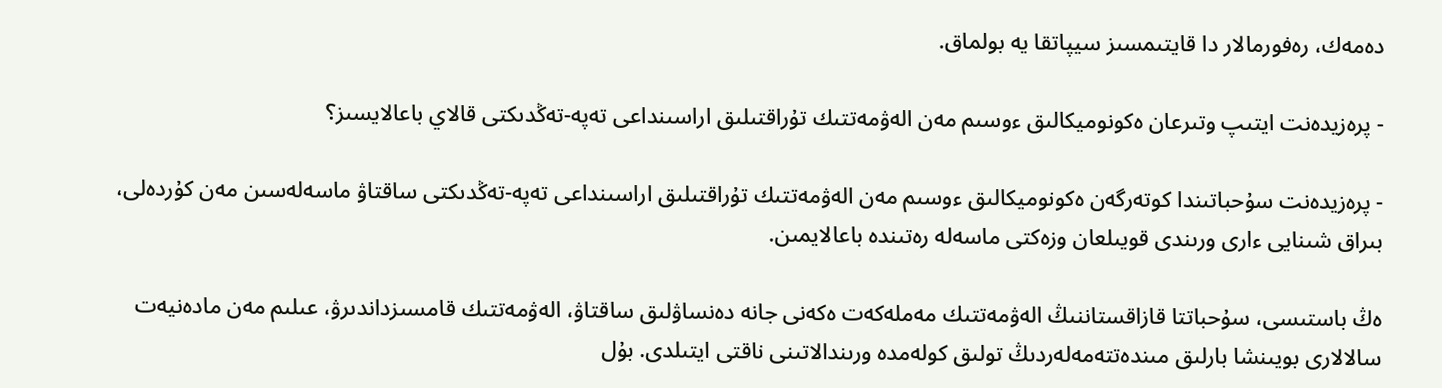دەمەك، رەفورمالار دا قايتىمسىز سيپاتقا يە بولماق.

- پرەزيدەنت ايتىپ وتىرعان ەكونوميكالىق ءوسىم مەن الەۋمەتتىك تۇراقتىلىق اراسىنداعى تەپە-تەڭدىكتى قالاي باعالايسىز؟

- پرەزيدەنت سۇحباتىندا كوتەرگەن ەكونوميكالىق ءوسىم مەن الەۋمەتتىك تۇراقتىلىق اراسىنداعى تەپە-تەڭدىكتى ساقتاۋ ماسەلەسىن مەن كۇردەلى، بىراق شىنايى ءارى ورىندى قويىلعان وزەكتى ماسەلە رەتىندە باعالايمىن.

ەڭ باستىسى، سۇحباتتا قازاقستاننىڭ الەۋمەتتىك مەملەكەت ەكەنى جانە دەنساۋلىق ساقتاۋ، الەۋمەتتىك قامسىزداندىرۋ، عىلىم مەن مادەنيەت سالالارى بويىنشا بارلىق مىندەتتەمەلەردىڭ تولىق كولەمدە ورىندالاتىنى ناقتى ايتىلدى. بۇل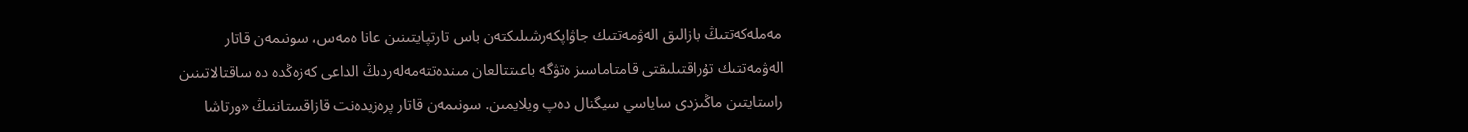مەملەكەتتىڭ بازالىق الەۋمەتتىك جاۋاپكەرشىلىكتەن باس تارتپايتىنىن عانا ەمەس، سونىمەن قاتار الەۋمەتتىك تۇراقتىلىقتى قامتاماسىز ەتۋگە باعىتتالعان مىندەتتەمەلەردىڭ الداعى كەزەڭدە دە ساقتالاتىنىن راستايتىن ماڭىزدى ساياسي سيگنال دەپ ويلايمىن. سونىمەن قاتار پرەزيدەنت قازاقستاننىڭ «ورتاشا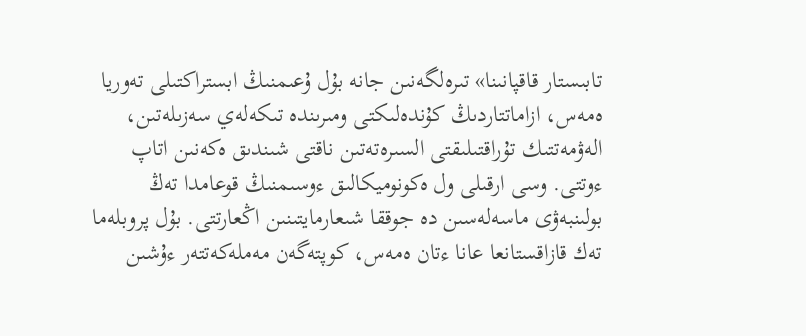تابىستار قاقپانىنا» تىرەلگەنىن جانە بۇل ۇعىمنىڭ ابستراكتىلى تەوريا ەمەس، ازاماتتاردىڭ كۇندەلىكتى ومىرىندە تىكەلەي سەزىلەتىن، الەۋمەتتىك تۇراقتىلىقتى السىرەتەتىن ناقتى شىندىق ەكەنىن اتاپ ءوتتى. وسى ارقىلى ول ەكونوميكالىق ءوسىمنىڭ قوعامدا تەڭ بولىنبەۋى ماسەلەسىن دە جوققا شىعارمايتىنىن اڭعارتتى. بۇل پروبلەما تەك قازاقستانعا عانا ءتان ەمەس، كوپتەگەن مەملەكەتتەر ءۇشىن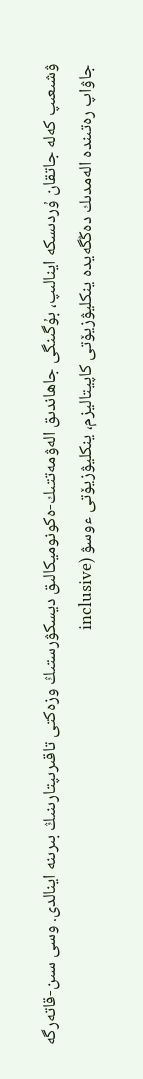ۋشىعىپ كەلە جاتقان ۇردىسكە اينالىپ، بۇگىنگى جاھاندىق الەۋمەتتىك-ەكونوميكالىق ديسكۋرستىڭ وزەكتى تاقىرىپتارىنىڭ بىرىنە اينالدى. وسى سىن-قاتەرگە جاۋاپ رەتىندە الەمدىك دەڭگەيدە ينكليۋزيۆتى كاپيتاليزم، ينكليۋزيۆتى ءوسۋ (inclusive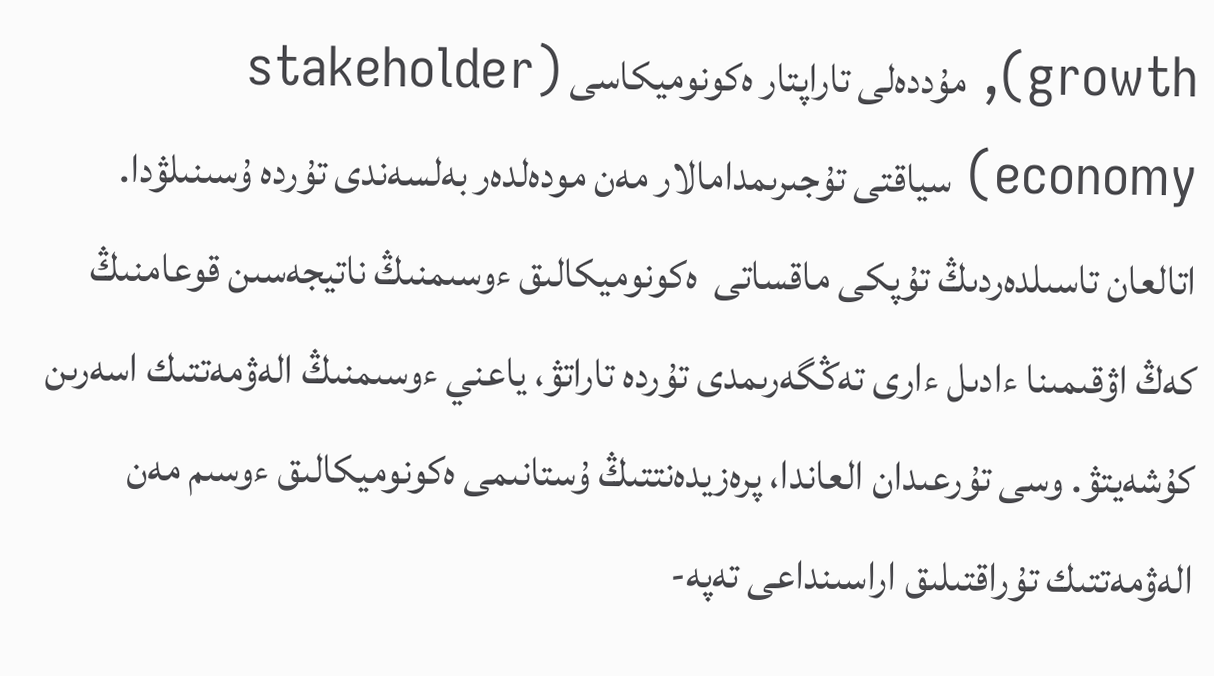growth), مۇددەلى تاراپتار ەكونوميكاسى (stakeholder economy) سياقتى تۇجىرىمدامالار مەن مودەلدەر بەلسەندى تۇردە ۇسىنىلۋدا. اتالعان تاسىلدەردىڭ تۇپكى ماقساتى  ەكونوميكالىق ءوسىمنىڭ ناتيجەسىن قوعامنىڭ كەڭ اۋقىمىنا ءادىل ءارى تەڭگەرىمدى تۇردە تاراتۋ، ياعني ءوسىمنىڭ الەۋمەتتىك اسەرىن كۇشەيتۋ. وسى تۇرعىدان العاندا، پرەزيدەنتتىڭ ۇستانىمى ەكونوميكالىق ءوسىم مەن الەۋمەتتىك تۇراقتىلىق اراسىنداعى تەپە-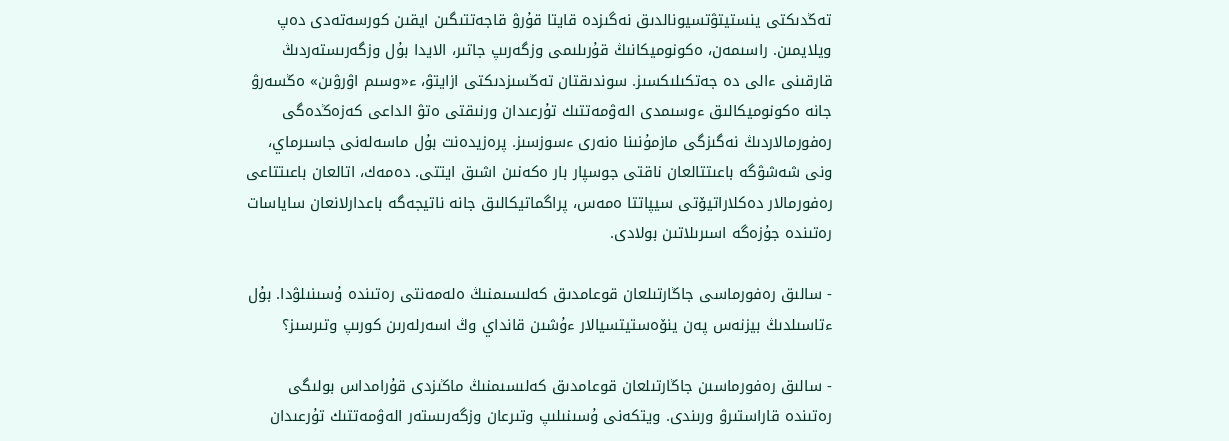تەڭدىكتى ينستيتۋتسيونالدىق نەگىزدە قايتا قۇرۋ قاجەتتىگىن ايقىن كورسەتەدى دەپ ويلايمىن. راسىمەن، ەكونوميكانىڭ قۇرىلىمى وزگەرىپ جاتىر، الايدا بۇل وزگەرىستەردىڭ قارقىنى ءالى دە جەتكىلىكسىز. سوندىقتان تەڭسىزدىكتى ازايتۋ، ء«وسىم اۋرۋىن» ەڭسەرۋ جانە ەكونوميكالىق ءوسىمدى الەۋمەتتىك تۇرعىدان ورنىقتى ەتۋ الداعى كەزەڭدەگى رەفورمالاردىڭ نەگىزگى مازمۇنىنا ەنەرى ءسوزسىز. پرەزيدەنت بۇل ماسەلەنى جاسىرماي، ونى شەشۋگە باعىتتالعان ناقتى جوسپار بار ەكەنىن اشىق ايتتى. دەمەك، اتالعان باعىتتاعى رەفورمالار دەكلاراتيۆتى سيپاتتا ەمەس، پراگماتيكالىق جانە ناتيجەگە باعدارلانعان ساياسات رەتىندە جۇزەگە اسىرىلاتىن بولادى.

- سالىق رەفورماسى جاڭارتىلعان قوعامدىق كەلىسىمنىڭ ەلەمەنتى رەتىندە ۇسىنىلۋدا. بۇل ءتاسىلدىڭ بيزنەس پەن ينۆەستيتسيالار ءۇشىن قانداي وڭ اسەرلەرىن كورىپ وتىرسىز؟

- سالىق رەفورماسىن جاڭارتىلعان قوعامدىق كەلىسىمنىڭ ماڭىزدى قۇرامداس بولىگى رەتىندە قاراستىرۋ ورىندى. ويتكەنى ۇسىنىلىپ وتىرعان وزگەرىستەر الەۋمەتتىك تۇرعىدان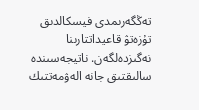تەڭگەرىمدى فيسكالدىق تۇزەتۋ قاعيداتتارىنا نەگىزدەلگەن. ناتيجەسىندە سالىقتىق جانە الەۋمەتتىك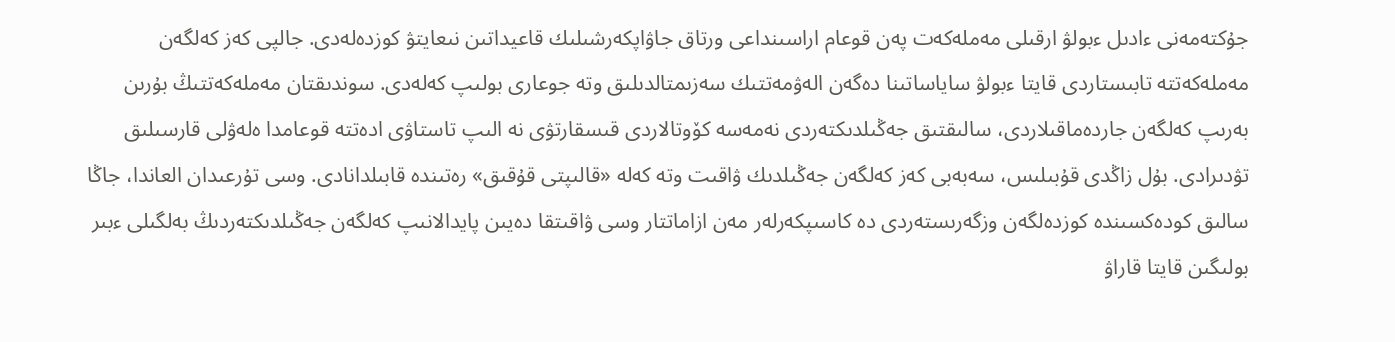جۇكتەمەنى ءادىل ءبولۋ ارقىلى مەملەكەت پەن قوعام اراسىنداعى ورتاق جاۋاپكەرشىلىك قاعيداتىن نىعايتۋ كوزدەلەدى. جالپى كەز كەلگەن مەملەكەتتە تابىستاردى قايتا ءبولۋ ساياساتىنا دەگەن الەۋمەتتىك سەزىمتالدىلىق وتە جوعارى بولىپ كەلەدى. سوندىقتان مەملەكەتتىڭ بۇرىن بەرىپ كەلگەن جاردەماقىلاردى، سالىقتىق جەڭىلدىكتەردى نەمەسە كۆوتالاردى قىسقارتۋى نە الىپ تاستاۋى ادەتتە قوعامدا ەلەۋلى قارسىلىق تۋدىرادى. بۇل زاڭدى قۇبىلىس، سەبەبى كەز كەلگەن جەڭىلدىك ۋاقىت وتە كەلە «قالىپتى قۇقىق» رەتىندە قابىلدانادى. وسى تۇرعىدان العاندا، جاڭا سالىق كودەكسىندە كوزدەلگەن وزگەرىستەردى دە كاسىپكەرلەر مەن ازاماتتار وسى ۋاقىتقا دەيىن پايدالانىپ كەلگەن جەڭىلدىكتەردىڭ بەلگىلى ءبىر بولىگىن قايتا قاراۋ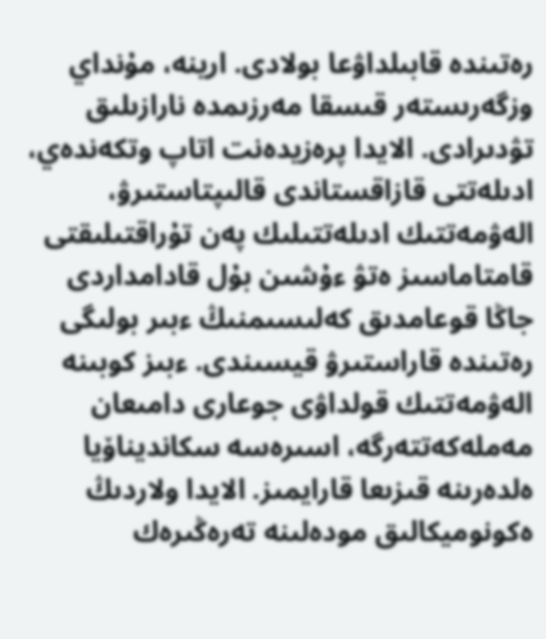رەتىندە قابىلداۋعا بولادى. ارينە، مۇنداي وزگەرىستەر قىسقا مەرزىمدە نارازىلىق تۋدىرادى. الايدا پرەزيدەنت اتاپ وتكەندەي، ادىلەتتى قازاقستاندى قالىپتاستىرۋ، الەۋمەتتىك ادىلەتتىلىك پەن تۇراقتىلىقتى قامتاماسىز ەتۋ ءۇشىن بۇل قادامداردى جاڭا قوعامدىق كەلىسىمنىڭ ءبىر بولىگى رەتىندە قاراستىرۋ قيسىندى. ءبىز كوبىنە الەۋمەتتىك قولداۋى جوعارى دامىعان مەملەكەتتەرگە، اسىرەسە سكانديناۆيا ەلدەرىنە قىزىعا قارايمىز. الايدا ولاردىڭ ەكونوميكالىق مودەلىنە تەرەڭىرەك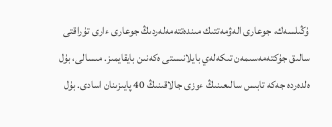ۇڭىلسەك، جوعارى الەۋمەتتىك مىندەتتەمەلەردىڭ جوعارى ءارى تۇراقتى سالىق جۇكتەمەسىمەن تىكەلەي بايلانىستى ەكەنىن بايقايمىز. مىسالى، بۇل ەلدەردە جەكە تابىس سالىعىنىڭ ءوزى جالاقىنىڭ 40 پايىزىنان اسادى. بۇل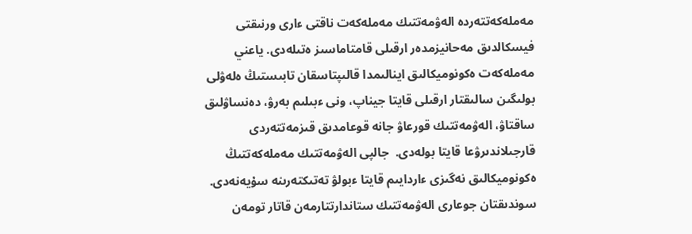مەملەكەتتەردە الەۋمەتتىك مەملەكەت ناقتى ءارى ورنىقتى فيسكالدىق مەحانيزمدەر ارقىلى قامتاماسىز ەتىلەدى. ياعني مەملەكەت ەكونوميكالىق اينالىمدا قالىپتاسقان تابىستىڭ ەلەۋلى بولىگىن سالىقتار ارقىلى قايتا جيناپ، ونى ءبىلىم بەرۋ، دەنساۋلىق ساقتاۋ، الەۋمەتتىك قورعاۋ جانە قوعامدىق قىزمەتتەردى قارجىلاندىرۋعا قايتا بولەدى.  جالپى الەۋمەتتىك مەملەكەتتىڭ ەكونوميكالىق نەگىزى ءاردايىم قايتا ءبولۋ تەتىكتەرىنە سۇيەنەدى. سوندىقتان جوعارى الەۋمەتتىك ستاندارتتارمەن قاتار تومەن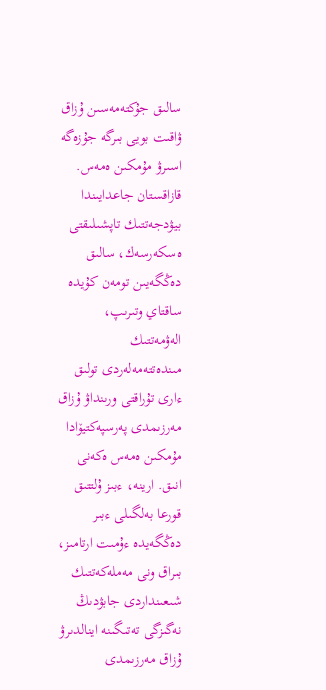سالىق جۇكتەمەسىن ۇزاق ۋاقىت بويى بىرگە جۇزەگە اسىرۋ مۇمكىن ەمەس. قازاقستان جاعدايىندا بيۋدجەتتىك تاپشىلىقتى ەسكەرسەك، سالىق دەڭگەيىن تومەن كۇيدە ساقتاي وتىرىپ، الەۋمەتتىك مىندەتتەمەلەردى تولىق ءارى تۇراقتى ورىنداۋ ۇزاق مەرزىمدى پەرسپەكتيۆادا مۇمكىن ەمەس ەكەنى انىق. ارينە، ءبىز ۇلتتىق قورعا بەلگىلى ءبىر دەڭگەيدە ءۇمىت ارتامىز، بىراق ونى مەملەكەتتىك شىعىنداردى جابۋدىڭ نەگىزگى تەتىگىنە اينالدىرۋ ۇزاق مەرزىمدى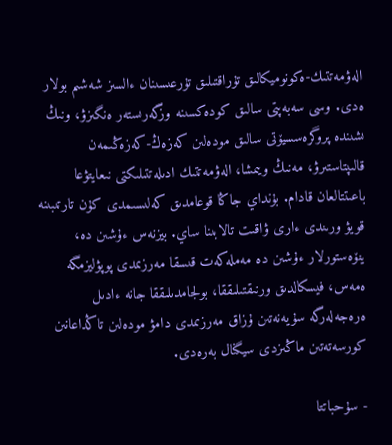الەۋمەتتىك-ەكونوميكالىق تۇراقتىلىق تۇرعىسىنان ءالسىز شەشىم بولار ەدى. وسى سەبەپتى سالىق كودەكسىنە وزگەرىستەر ەنگىزۋ، ونىڭ ىشىندە پروگرەسسيۆتى سالىق مودەلىن كەزەڭ-كەزەڭىمەن قالىپتاستىرۋ، مەنىڭ ويىمشا، الەۋمەتتىك ادىلەتتىلىكتى نىعايتۋعا باعىتتالعان قادام. بۇنداي جاڭا قوعامدىق كەلىسىمدى كۇن تارتىبىنە قويۋ ورىندى ءارى ۋاقىت تالابىنا ساي. بيزنەس ءۇشىن دە، ينۆەستورلار ءۇشىن دە مەملەكەت قىسقا مەرزىمدى پوپۋليزمگە ەمەس، فيسكالدىق ورنىقتىلىققا، بولجامدىلىققا جانە ءادىل ەرەجەلەرگە سۇيەنەتىن ۇزاق مەرزىمدى دامۋ مودەلىن تاڭداعانىن كورسەتەتىن ماڭىزدى سيگنال بەرەدى.

- سۇحباتتا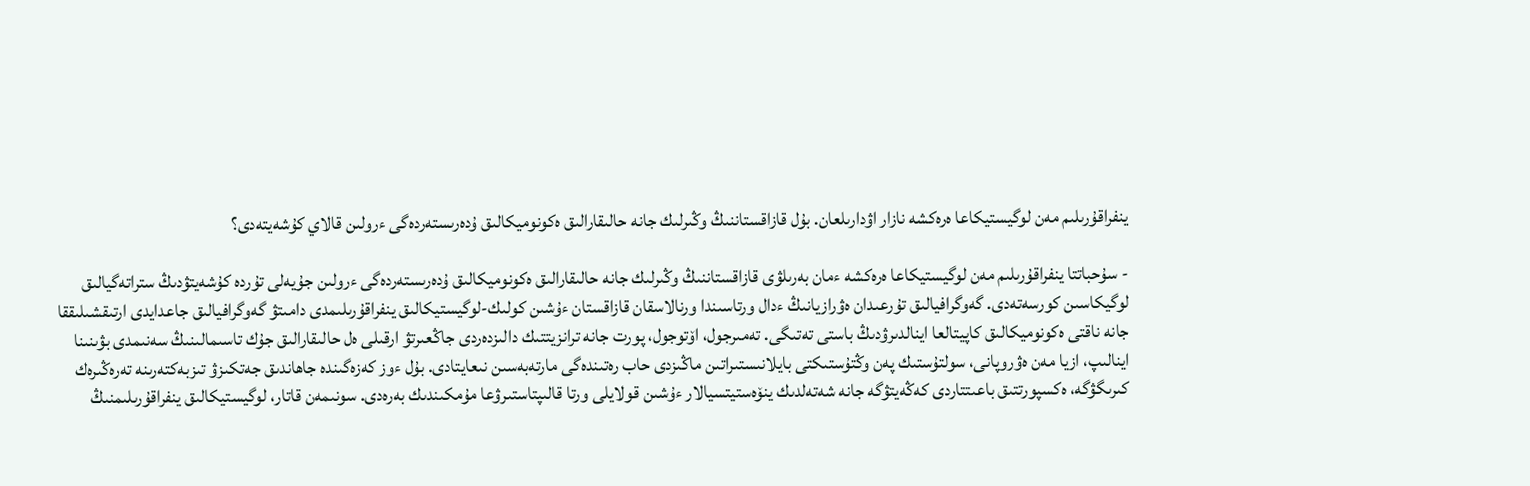ينفراقۇرىلىم مەن لوگيستيكاعا ەرەكشە نازار اۋدارىلعان. بۇل قازاقستاننىڭ وڭىرلىك جانە حالىقارالىق ەكونوميكالىق ۇدەرىستەردەگى ءرولىن قالاي كۇشەيتەدى؟

- سۇحباتتا ينفراقۇرىلىم مەن لوگيستيكاعا ەرەكشە ءمان بەرىلۋى قازاقستاننىڭ وڭىرلىك جانە حالىقارالىق ەكونوميكالىق ۇدەرىستەردەگى ءرولىن جۇيەلى تۇردە كۇشەيتۋدىڭ ستراتەگيالىق لوگيكاسىن كورسەتەدى. گەوگرافيالىق تۇرعىدان ەۋرازيانىڭ ءدال ورتاسىندا ورنالاسقان قازاقستان ءۇشىن كولىك-لوگيستيكالىق ينفراقۇرىلىمدى دامىتۋ گەوگرافيالىق جاعدايدى ارتىقشىلىققا جانە ناقتى ەكونوميكالىق كاپيتالعا اينالدىرۋدىڭ باستى تەتىگى. تەمىرجول، اۆتوجول، پورت جانە ترانزيتتىك دالىزدەردى جاڭعىرتۋ ارقىلى ەل حالىقارالىق جۇك تاسىمالىنىڭ سەنىمدى بۋىنىنا اينالىپ، ازيا مەن ەۋروپانى، سولتۇستىك پەن وڭتۇستىكتى بايلانىستىراتىن ماڭىزدى حاب رەتىندەگى مارتەبەسىن نىعايتادى. بۇل ءوز كەزەگىندە جاھاندىق جەتكىزۋ تىزبەكتەرىنە تەرەڭىرەك كىرىگۋگە، ەكسپورتتىق باعىتتاردى كەڭەيتۋگە جانە شەتەلدىك ينۆەستيتسيالار ءۇشىن قولايلى ورتا قالىپتاستىرۋعا مۇمكىندىك بەرەدى. سونىمەن قاتار، لوگيستيكالىق ينفراقۇرىلىمنىڭ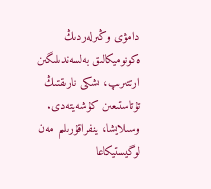دامۋى وڭىرلەردىڭ ەكونوميكالىق بەلسەندىلىگىن ارتتىرىپ، ىشكى نارىقتىڭ تۇتاستىعىن كۇشەيتەدى. وسىلايشا، ينفراقۇرىلىم مەن لوگيستيكاعا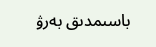باسىمدىق بەرۋ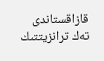قازاقستاندى تەك ترانزيتتىك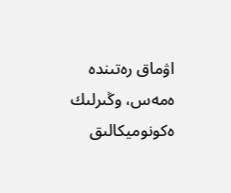اۋماق رەتىندە ەمەس، وڭىرلىك ەكونوميكالىق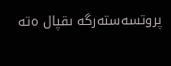پروتسەستەرگە ىقپال ەتە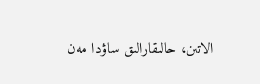الاتىن، حالىقارالىق ساۋدا مەن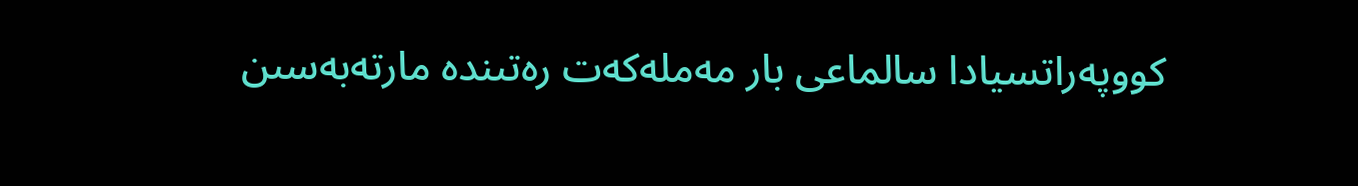كووپەراتسيادا سالماعى بار مەملەكەت رەتىندە مارتەبەسىن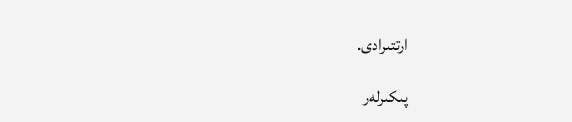ارتتىرادى.

پىكىرلەر